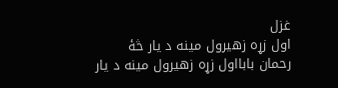غزل
اول زړه زهيرول مينه د يار څۀ
رحمان بابااول زړه زهيرول مينه د يار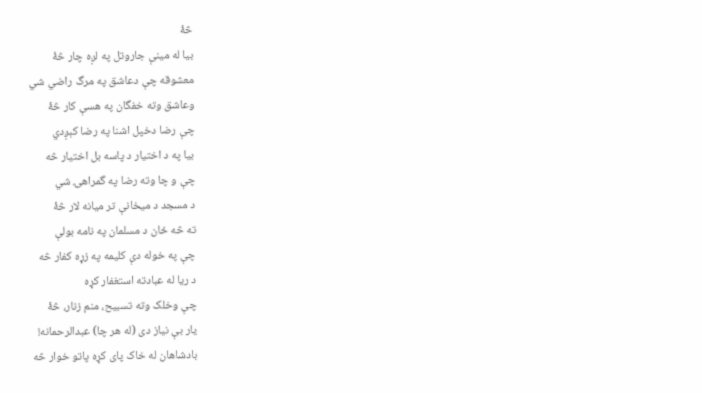څۀ
بيا له مينې جاروتل په لږه چار څۀ
معشوقه چې دعاشق په مرگ راضي شي
وعاشق وته خفگان په هسې کار څۀ
چې رضا دخپل اشنا په رضا کېږدي
بيا په د اختيار د پاسه بل اختيار څه
چې و چا وته رضا په گمراهۍ شي
د مسجد د ميخانې تر ميانه لار څۀ
ته څه ځان د مسلمان په نامه بولې
چې په خوله دې کليمه په زړه کفار څه
د ريا له عبادته استغفار کړه
چې وخلک وته تسبيح، منم زنار، څۀ
يار بې نياز دی (له هر چا) عبدالرحمانه!
بادشاهان له خاک پای کړه پاتو خوار څه